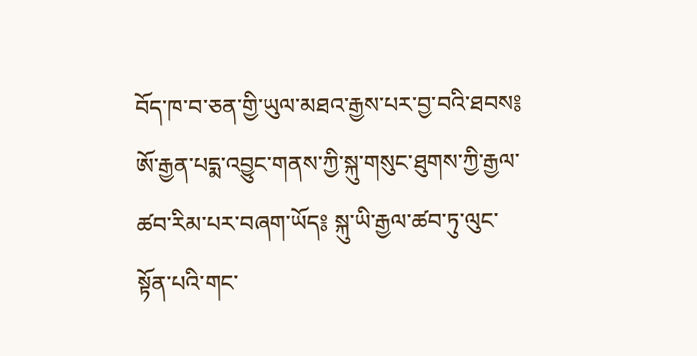བོད་ཁ་བ་ཅན་གྱི་ཡུལ་མཐའ་རྒྱས་པར་བྱ་བའི་ཐབས༔ ཨོ་རྒྱན་པདྨ་འབྱུང་གནས་ཀྱི་སྐུ་གསུང་ཐུགས་ཀྱི་རྒྱལ་ཚབ་རིམ་པར་བཞག་ཡོད༔ སྐུ་ཡི་རྒྱལ་ཚབ་ཏུ་ལུང་སྟོན་པའི་གང་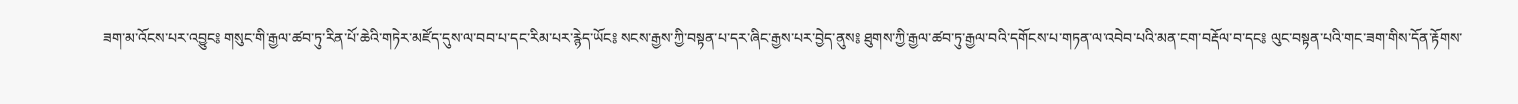ཟག་མ་འོངས་པར་འབྱུང༔ གསུང་གི་རྒྱལ་ཚབ་ཏུ་རིན་པོ་ཆེའི་གཏེར་མཛོད་དུས་ལ་བབ་པ་དང་རིམ་པར་རྙེད་ཡོང༔ སངས་རྒྱས་ཀྱི་བསྟན་པ་དར་ཞིང་རྒྱས་པར་བྱེད་ནུས༔ ཐུགས་ཀྱི་རྒྱལ་ཚབ་ཏུ་རྒྱལ་བའི་དགོངས་པ་གཏན་ལ་འབེབ་པའི་མན་ངག་བརྡོལ་བ་དང༔ ལུང་བསྟན་པའི་གང་ཟག་གིས་དོན་རྟོགས་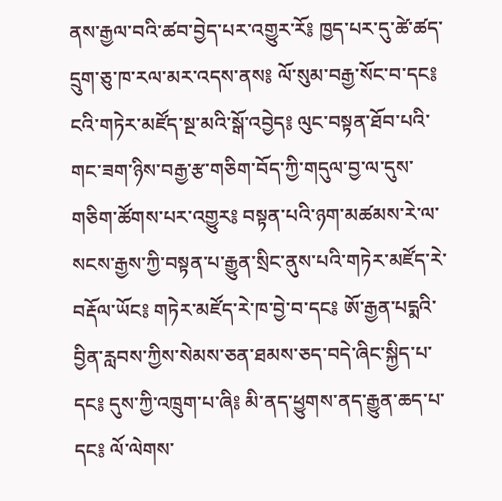ནས་རྒྱལ་བའི་ཚབ་བྱེད་པར་འགྱུར་རོ༔ ཁྱད་པར་དུ་ཚེ་ཚད་དྲུག་ཅུ་ཁ་རལ་མར་འདས་ནས༔ ལོ་སུམ་བརྒྱ་སོང་བ་དང༔ ངའི་གཏེར་མཛོད་སྔ་མའི་སྒོ་འབྱེད༔ ལུང་བསྟན་ཐོབ་པའི་གང་ཟག་ཉིས་བརྒྱ་རྩ་གཅིག་བོད་ཀྱི་གདུལ་བྱ་ལ་དུས་གཅིག་ཚོགས་པར་འགྱུར༔ བསྟན་པའི་ཉག་མཚམས་རེ་ལ་སངས་རྒྱས་ཀྱི་བསྟན་པ་རྒྱུན་སྲིང་ནུས་པའི་གཏེར་མཛོད་རེ་བརྡོལ་ཡོང༔ གཏེར་མཛོད་རེ་ཁ་བྱེ་བ་དང༔ ཨོ་རྒྱན་པདྨའི་བྱིན་རླབས་ཀྱིས་སེམས་ཅན་ཐམས་ཅད་བདེ་ཞིང་སྐྱིད་པ་དང༔ དུས་ཀྱི་འཁྲུག་པ་ཞི༔ མི་ནད་ཕྱུགས་ནད་རྒྱུན་ཆད་པ་དང༔ ལོ་ལེགས་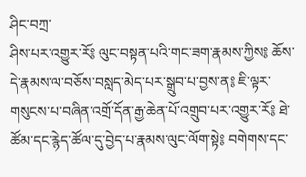ཤིང་བཀྲ་
ཤིས་པར་འགྱུར་རོ༔ ལུང་བསྟན་པའི་གང་ཟག་རྣམས་ཀྱིས༔ ཆོས་དེ་རྣམས་ལ་བཅོས་བསླད་མེད་པར་སྒྲུབ་པ་བྱས་ན༔ ཇི་ལྟར་གསུངས་པ་བཞིན་འགྲོ་དོན་རྒྱ་ཆེན་པོ་འགྲུབ་པར་འགྱུར་རོ༔ ཐེ་ཚོམ་དང་རྙེད་ཚོལ་དུ་བྱེད་པ་རྣམས་ལུང་ལོག་སྟེ༔ བགེགས་དང་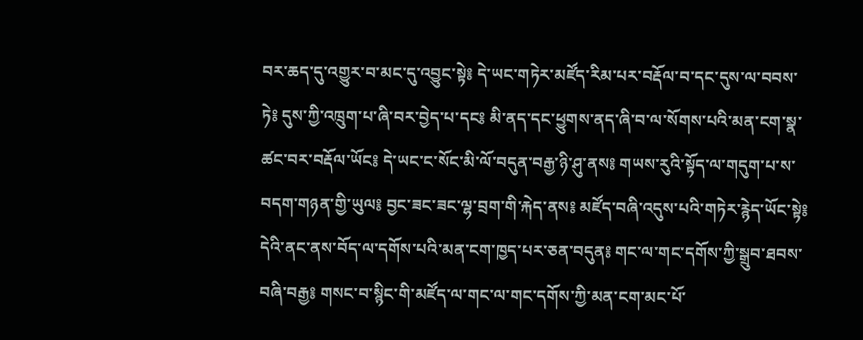བར་ཆད་དུ་འགྱུར་བ་མང་དུ་འབྱུང་སྟེ༔ དེ་ཡང་གཏེར་མཛོད་རིམ་པར་བརྡོལ་བ་དང་དུས་ལ་བབས་ཏེ༔ དུས་ཀྱི་འཁྲུག་པ་ཞི་བར་བྱེད་པ་དང༔ མི་ནད་དང་ཕྱུགས་ནད་ཞི་བ་ལ་སོགས་པའི་མན་ངག་སྣ་ཚང་བར་བརྡོལ་ཡོང༔ དེ་ཡང་ང་སོང་མི་ལོ་བདུན་བརྒྱ་ཉི་ཤུ་ནས༔ གཡས་རུའི་སྟོད་ལ་གདུག་པ་ས་བདག་གཉན་གྱི་ཡུལ༔ བྱང་ཟང་ཟང་ལྷ་བྲག་གི་རྐེད་ནས༔ མཛོད་བཞི་འདུས་པའི་གཏེར་རྙེད་ཡོང་སྟེ༔ དེའི་ནང་ནས་བོད་ལ་དགོས་པའི་མན་ངག་ཁྱད་པར་ཅན་བདུན༔ གང་ལ་གང་དགོས་ཀྱི་སྒྲུབ་ཐབས་བཞི་བརྒྱ༔ གསང་བ་སྙིང་གི་མཛོད་ལ་གང་ལ་གང་དགོས་ཀྱི་མན་ངག་མང་པོ་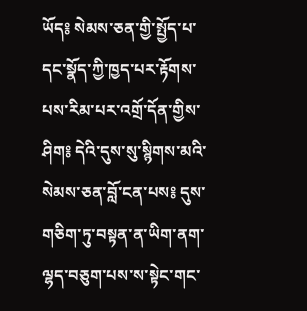ཡོད༔ སེམས་ཅན་གྱི་སྤྱོད་པ་དང་སྣོད་ཀྱི་ཁྱད་པར་རྟོགས་པས་རིམ་པར་འགྲོ་དོན་གྱིས་ཤིག༔ དེའི་དུས་སུ་སྙིགས་མའི་སེམས་ཅན་བློ་ངན་པས༔ དུས་གཅིག་ཏུ་བསྟན་ན་ཡིག་ནག་ལྷད་བཅུག་པས་ས་སྟེང་གང་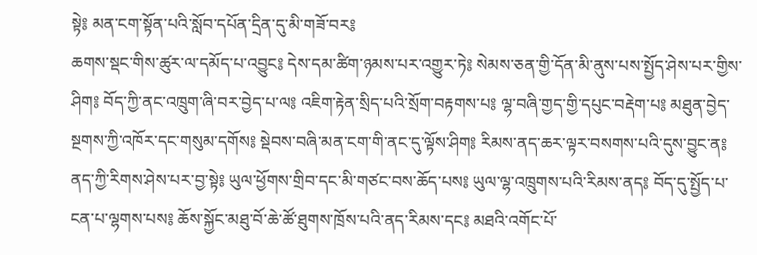སྟེ༔ མན་ངག་སྟོན་པའི་སློབ་དཔོན་དྲིན་དུ་མི་གཟོ་བར༔
ཆགས་སྡང་གིས་ཚུར་ལ་དམོད་པ་འབྱུང༔ དེས་དམ་ཚིག་ཉམས་པར་འགྱུར་ཏེ༔ སེམས་ཅན་གྱི་དོན་མི་ནུས་པས་སྤྱོད་ཤེས་པར་གྱིས་ཤིག༔ བོད་ཀྱི་ནང་འཁྲུག་ཞི་བར་བྱེད་པ་ལ༔ འཇིག་རྟེན་སྲིད་པའི་སྲོག་བརྟགས་པ༔ ལྷ་བཞི་གྱད་གྱི་དཔུང་བརྡེག་པ༔ མཐུན་བྱེད་སྔགས་ཀྱི་འཁོར་དང་གསུམ་དགོས༔ སྡེབས་བཞི་མན་ངག་གི་ནང་དུ་ལྟོས་ཤིག༔ རིམས་ནད་ཆར་ལྟར་བསགས་པའི་དུས་བྱུང་ན༔ ནད་ཀྱི་རིགས་ཤེས་པར་བྱ་སྟེ༔ ཡུལ་ཕྱོགས་གྲིབ་དང་མི་གཙང་བས་ཆོད་པས༔ ཡུལ་ལྷ་འཁྲུགས་པའི་རིམས་ནད༔ བོད་དུ་སྤྱོད་པ་ངན་པ་ལྷགས་པས༔ ཆོས་སྐྱོང་མཐུ་བོ་ཆེ་ཚོ་ཐུགས་ཁྲོས་པའི་ནད་རིམས་དང༔ མཐའི་འགོང་པོ་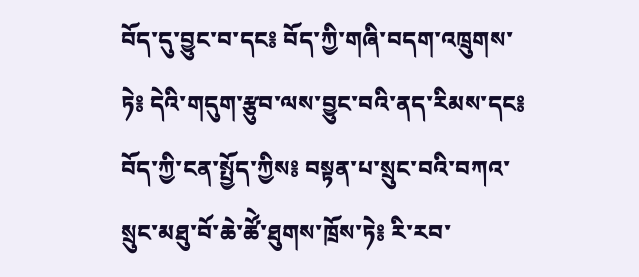བོད་དུ་བྱུང་བ་དང༔ བོད་ཀྱི་གཞི་བདག་འཁྲུགས་ཏེ༔ དེའི་གདུག་རྩུབ་ལས་བྱུང་བའི་ནད་རིམས་དང༔ བོད་ཀྱི་ངན་སྤྱོད་ཀྱིས༔ བསྟན་པ་སྲུང་བའི་བཀའ་སྲུང་མཐུ་བོ་ཆེ་ཚོེ་ཐུགས་ཁྲོས་ཏེ༔ རི་རབ་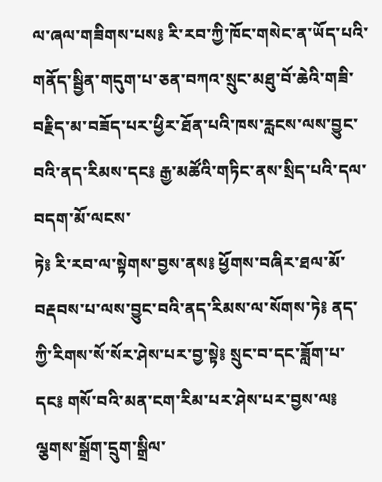ལ་ཞལ་གཟིགས་པས༔ རི་རབ་ཀྱི་ཁོང་གསེང་ན་ཡོད་པའི་གནོད་སྦྱིན་གདུག་པ་ཅན་བཀའ་སྲུང་མཐུ་བོ་ཆེའི་གཟི་བརྗིད་མ་བཟོད་པར་ཕྱིར་ཐོན་པའི་ཁས་རླངས་ལས་བྱུང་བའི་ནད་རིམས་དང༔ རྒྱ་མཚོའི་གཏིང་ནས་སྲིད་པའི་དལ་བདག་མོ་ལངས་
ཏེ༔ རི་རབ་ལ་སྟེགས་བྱས་ནས༔ ཕྱོགས་བཞིར་ཐལ་མོ་བརྡབས་པ་ལས་བྱུང་བའི་ནད་རིམས་ལ་སོགས་ཏེ༔ ནད་ཀྱི་རིགས་སོ་སོར་ཤེས་པར་བྱ་སྟེ༔ སྲུང་བ་དང་ཟློག་པ་དང༔ གསོ་བའི་མན་ངག་རིམ་པར་ཤེས་པར་བྱས་ལ༔ ལྕགས་སྒྲོག་དྲུག་སྒྲིལ་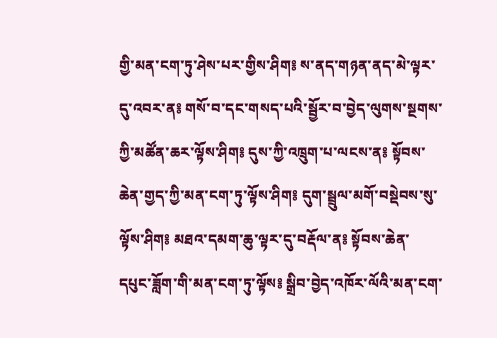གྱི་མན་ངག་ཏུ་ཤེས་པར་གྱིས་ཤིག༔ ས་ནད་གཉན་ནད་མེ་ལྟར་དུ་འབར་ན༔ གསོ་བ་དང་གསད་པའི་སྦྱོར་བ་བྱེད་ལུགས་སྔགས་ཀྱི་མཚོན་ཆར་ལྟོས་ཤིག༔ དུས་ཀྱི་འཁྲུག་པ་ལངས་ན༔ སྟོབས་ཆེན་གྱད་ཀྱི་མན་ངག་ཏུ་ལྟོས་ཤིག༔ དུག་སྦྲུལ་མགོ་བསྡེབས་སུ་ལྟོས་ཤིག༔ མཐའ་དམག་ཆུ་ལྟར་དུ་བརྡོལ་ན༔ སྟོབས་ཆེན་དཔུང་ཟློག་གི་མན་ངག་ཏུ་ལྟོས༔ སྒྲིབ་བྱེད་འཁོར་ལོའི་མན་ངག་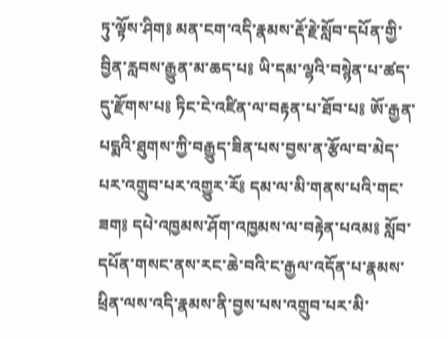ཏུ་ལྟོས་ཤིག༔ མན་ངག་འདི་རྣམས་རྡོ་རྗེ་སློབ་དཔོན་གྱི་བྱིན་རླབས་རྒྱུན་མ་ཆད་པ༔ ཡི་དམ་ལྷའི་བསྙེན་པ་ཚད་དུ་རྫོགས་པ༔ ཏིང་ངེ་འཛིན་ལ་བརྟན་པ་ཐོབ་པ༔ ཨོ་རྒྱན་པདྨའི་ཐུགས་ཀྱི་བརྒྱུད་ཟིན་པས་བྱས་ན་རྩོལ་བ་མེད་པར་འགྲུབ་པར་འགྱུར་རོ༔ དམ་ལ་མི་གནས་པའི་གང་ཟག༔ དཔེ་འཁྱམས་ཤོག་འཁྱམས་ལ་བརྟེན་པའམ༔ སློབ་དཔོན་གསང་ནས་རང་ཆེ་བའི་ང་རྒྱལ་འདོན་པ་རྣམས་ཕྲིན་ལས་འདི་རྣམས་ནི་བྱས་པས་འགྲུབ་པར་མི་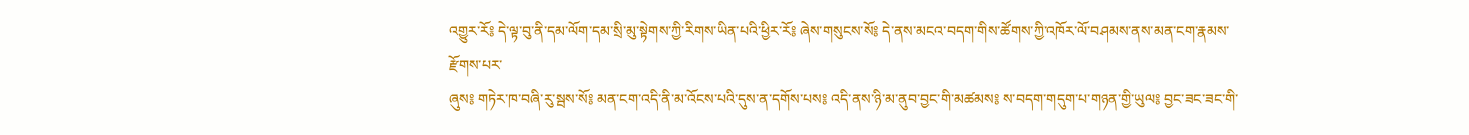འགྱུར་རོ༔ དེ་ལྟ་བུ་ནི་དམ་ལོག་དམ་སྲི་མུ་སྟེགས་ཀྱི་རིགས་ཡིན་པའི་ཕྱིར་རོ༔ ཞེས་གསུངས་སོ༔ དེ་ནས་མངའ་བདག་གིས་ཚོགས་ཀྱི་འཁོར་ལོ་བཤམས་ནས་མན་ངག་རྣམས་རྫོགས་པར་
ཞུས༔ གཏེར་ཁ་བཞི་རུ་སྦས་སོ༔ མན་ངག་འདི་ནི་མ་འོངས་པའི་དུས་ན་དགོས་པས༔ འདི་ནས་ཉི་མ་ནུབ་བྱང་གི་མཚམས༔ ས་བདག་གདུག་པ་གཉན་གྱི་ཡུལ༔ བྱང་ཟང་ཟང་གི་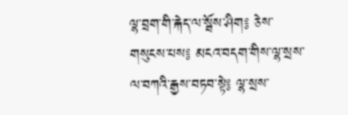ལྷ་བྲག་གི་རྐེད་ལ་སྦོས་ཤིག༔ ཅེས་གསུངས་པས༔ མངའ་བདག་གིས་ལྷ་སྲས་ལ་བཀའི་རྒྱས་བཏབ་སྟེ༔ ལྷ་སྲས་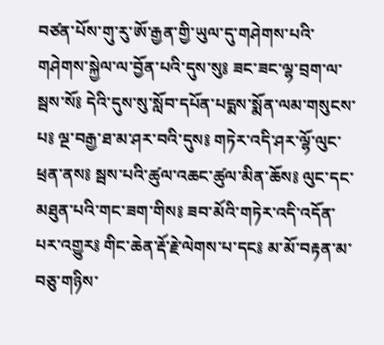བཙན་པོས་གུ་རུ་ཨོ་རྒྱན་གྱི་ཡུལ་དུ་གཤེགས་པའི་གཤེགས་སྐྱེལ་ལ་བྱོན་པའི་དུས་སུ༔ ཟང་ཟང་ལྷ་བྲག་ལ་སྦས་སོ༔ དེའི་དུས་སུ་སློབ་དཔོན་པདྨས་སྨོན་ལམ་གསུངས་པ༔ ལྔ་བརྒྱ་ཐ་མ་ཤར་བའི་དུས༔ གཏེར་འདི་ཤར་ལྷོ་ལུང་ཕྲན་ནས༔ སྦས་པའི་ཚུལ་འཆང་ཚུལ་མིན་ཆོས༔ ལུང་དང་མཐུན་པའི་གང་ཟག་གིས༔ ཟབ་མོའི་གཏེར་འདི་འདོན་པར་འགྱུར༔ གིང་ཆེན་རྡོ་རྗེ་ལེགས་པ་དང༔ མ་མོ་བརྟན་མ་བཅུ་གཉིས་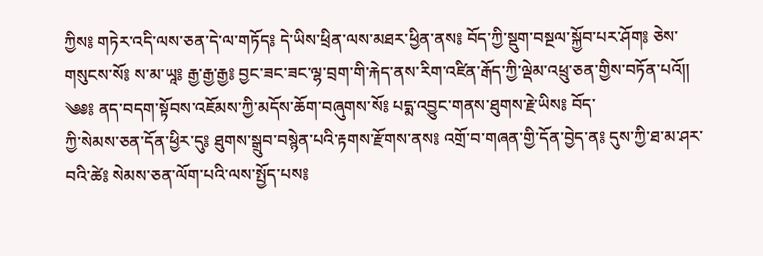ཀྱིས༔ གཏེར་འདི་ལས་ཅན་དེ་ལ་གཏོད༔ དེ་ཡིས་ཕྲིན་ལས་མཐར་ཕྱིན་ནས༔ བོད་ཀྱི་སྡུག་བསྔལ་སྐྱོབ་པར་ཤོག༔ ཅེས་གསུངས་སོ༔ ས་མ་ཡཱ༔ རྒྱ་རྒྱ་རྒྱ༔ བྱང་ཟང་ཟང་ལྷ་བྲག་གི་རྐེད་ནས་རིག་འཛིན་རྒོད་ཀྱི་ལྡེམ་འཕྲུ་ཅན་གྱིས་བཏོན་པའོ།། ༄༅༔ ནད་བདག་སྟོབས་འཇོམས་ཀྱི་མདོས་ཆོག་བཞུགས་སོ༔ པདྨ་འབྱུང་གནས་ཐུགས་རྗེ་ཡིས༔ བོད་
ཀྱི་སེམས་ཅན་དོན་ཕྱིར་དུ༔ ཐུགས་སྒྲུབ་བསྙེན་པའི་རྟགས་རྫོགས་ནས༔ འགྲོ་བ་གཞན་གྱི་དོན་བྱེད་ན༔ དུས་ཀྱི་ཐ་མ་ཤར་བའི་ཚེ༔ སེམས་ཅན་ལོག་པའི་ལས་སྤྱོད་པས༔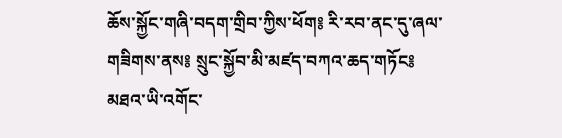ཆོས་སྐྱོང་གཞི་བདག་གྲིབ་ཀྱིས་ཕོག༔ རི་རབ་ནང་དུ་ཞལ་གཟིགས་ནས༔ སྲུང་སྐྱོབ་མི་མཛད་བཀའ་ཆད་གཏོང༔ མཐའ་ཡི་འགོང་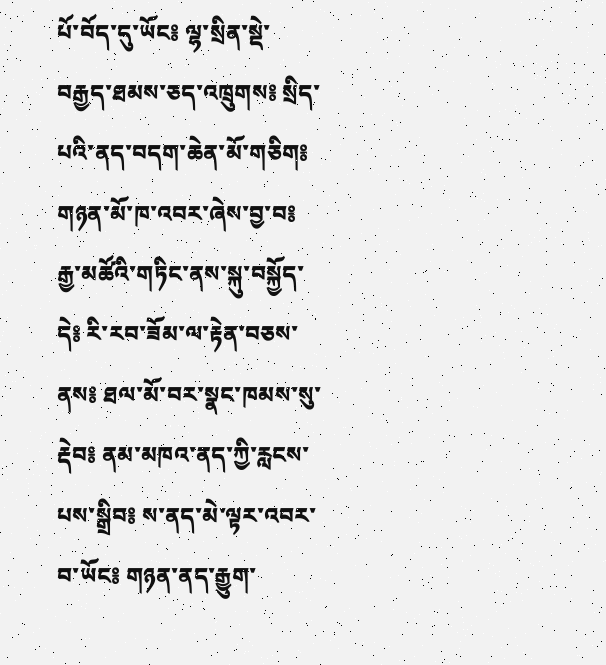པོ་བོད་དུ་ཡོང༔ ལྷ་སྲིན་སྡེ་བརྒྱད་ཐམས་ཅད་འཁྲུགས༔ སྲིད་པའི་ནད་བདག་ཆེན་མོ་གཅིག༔ གཉན་མོ་ཁ་འབར་ཞེས་བྱ་བ༔ རྒྱ་མཚོའི་གཏིང་ནས་སྐུ་བསྐྱོད་དེ༔ རི་རབ་ཟོམ་ལ་རྟེན་བཅས་ནས༔ ཐལ་མོ་བར་སྣང་ཁམས་སུ་རྡེབ༔ ནམ་མཁའ་ནད་ཀྱི་རླངས་པས་སྒྲིབ༔ ས་ནད་མེ་ལྟར་འབར་བ་ཡོང༔ གཉན་ནད་རྒྱུག་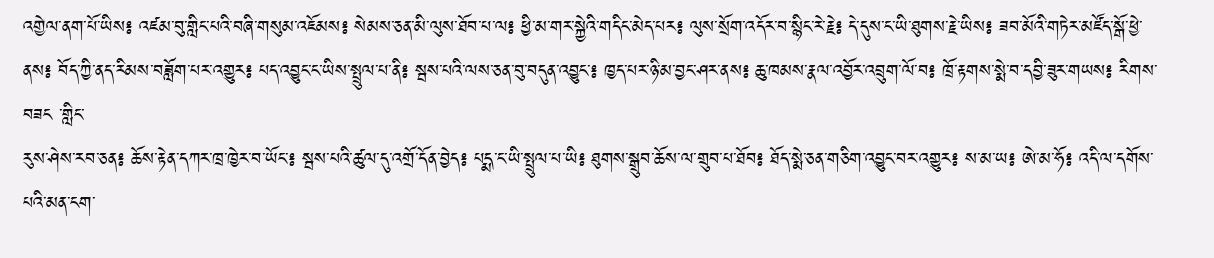འགྱེལ་ནག་པོ་ཡིས༔ འཛམ་བུ་གླིང་པའི་བཞི་གསུམ་འཇོམས༔ སེམས་ཅན་མི་ལུས་ཐོབ་པ་ལ༔ ཕྱི་མ་གར་སྐྱེའི་གདིང་མེད་པར༔ ལུས་སྲོག་འདོར་བ་སྙིང་རེ་རྗེ༔ དེ་དུས་ང་ཡི་ཐུགས་རྗེ་ཡིས༔ ཟབ་མོའི་གཏེར་མཛོད་སྒོ་ཕྱེ་ནས༔ བོད་ཀྱི་ནད་རིམས་བཟློག་པར་འགྱུར༔ པད་འབྱུང་ང་ཡིས་སྤྲུལ་པ་ནི༔ སྦས་པའི་ལས་ཅན་བུ་བདུན་འབྱུང་༔ ཁྱད་པར་ཉི་མ་བྱང་ཤར་ནས༔ ཆུ་ཁམས་རྣལ་འབྱོར་འབྲུག་ལོ་བ༔ ཁྲོ་རྟགས་སྨེ་བ་དབྱི་ཟུར་གཡས༔ རིགས་བཟང ་གླིང་
རུས་ཤེས་རབ་ཅན༔ ཆོས་རྟེན་དཀར་ཁྲ་ཁྱེར་བ་ཡོང་༔ སྦས་པའི་ཚུལ་དུ་འགྲོ་དོན་བྱེད༔ པདྨ་ང་ཡི་སྤྲུལ་པ་ཡི༔ ཐུགས་སྒྲུབ་ཆོས་ལ་གྲུབ་པ་ཐོབ༔ ཐོད་སྨེ་ཅན་གཅིག་འབྱུང་བར་འགྱུར༔ ས་མ་ཡ༔ ཨེ་མ་ཧོ༔ འདི་ལ་དགོས་པའི་མན་ངག་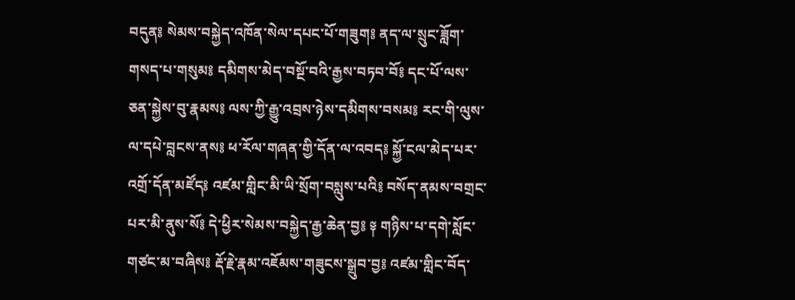བདུན༔ སེམས་བསྐྱེད་འཁོན་སེལ་དཔང་པོ་གཟུག༔ ནད་ལ་སྲུང་ཟློག་གསད་པ་གསུམ༔ དམིགས་མེད་བསྔོ་བའི་རྒྱས་བཏབ་བོ༔ དང་པོ་ལས་ཅན་སྐྱེས་བུ་རྣམས༔ ལས་ཀྱི་རྒྱུ་འབྲས་ཉེས་དམིགས་བསམ༔ རང་གི་ལུས་ལ་དཔེ་བླངས་ནས༔ ཕ་རོལ་གཞན་གྱི་དོན་ལ་འབད༔ སྐྱོ་ངལ་མེད་པར་འགྲོ་དོན་མཛོད༔ འཛམ་གླིང་མི་ཡི་སྲོག་བསླུས་པའི༔ བསོད་ནམས་བགྲང་པར་མི་ནུས་སོ༔ དེ་ཕྱིར་སེམས་བསྐྱེད་རྒྱ་ཆེན་བྱ༔ ༈ གཉིས་པ་དགེ་སློང་གཙང་མ་བཞིས༔ རྡོ་རྗེ་རྣམ་འཇོམས་གཟུངས་སྒྲུབ་བྱ༔ འཛམ་གླིང་བོད་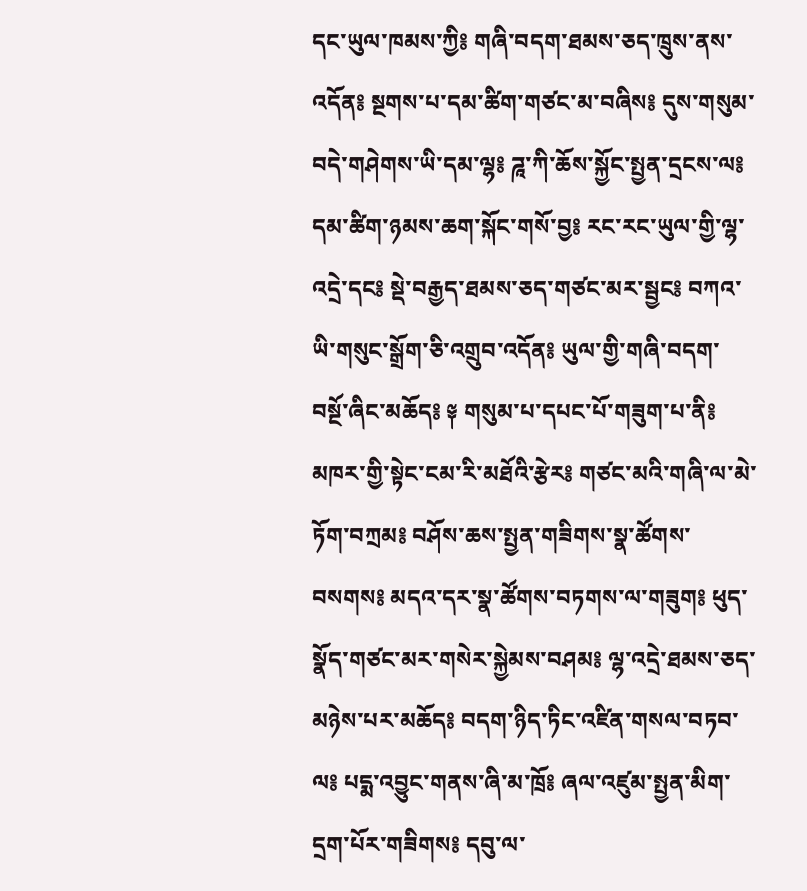དང་ཡུལ་ཁམས་ཀྱི༔ གཞི་བདག་ཐམས་ཅད་ཁྲུས་ནས་འདོན༔ སྔགས་པ་དམ་ཚིག་གཙང་མ་བཞིས༔ དུས་གསུམ་བདེ་གཤེགས་ཡི་དམ་ལྷ༔ ཌཱ་ཀི་ཆོས་སྐྱོང་སྤྱན་དྲངས་ལ༔ དམ་ཚིག་ཉམས་ཆག་སྐོང་གསོ་བྱ༔ རང་རང་ཡུལ་གྱི་ལྷ་འདྲེ་དང༔ སྡེ་བརྒྱད་ཐམས་ཅད་གཙང་མར་སྦྱང༔ བཀའ་ཡི་གསུང་སྒྲོག་ཅི་འགྲུབ་འདོན༔ ཡུལ་གྱི་གཞི་བདག་
བསྔོ་ཞིང་མཆོད༔ ༈ གསུམ་པ་དཔང་པོ་གཟུག་པ་ནི༔ མཁར་གྱི་སྟེང་ངམ་རི་མཐོའི་རྩེར༔ གཙང་མའི་གཞི་ལ་མེ་ཏོག་བཀྲམ༔ བཤོས་ཆས་སྤྱན་གཟིགས་སྣ་ཚོགས་བསགས༔ མདའ་དར་སྣ་ཚོགས་བཏགས་ལ་གཟུག༔ ཕུད་སྣོད་གཙང་མར་གསེར་སྐྱེམས་བཤམ༔ ལྷ་འདྲེ་ཐམས་ཅད་མཉེས་པར་མཆོད༔ བདག་ཉིད་ཏིང་འཛིན་གསལ་བཏབ་ལ༔ པདྨ་འབྱུང་གནས་ཞི་མ་ཁྲོ༔ ཞལ་འཛུམ་སྤྱན་མིག་དྲག་པོར་གཟིགས༔ དབུ་ལ་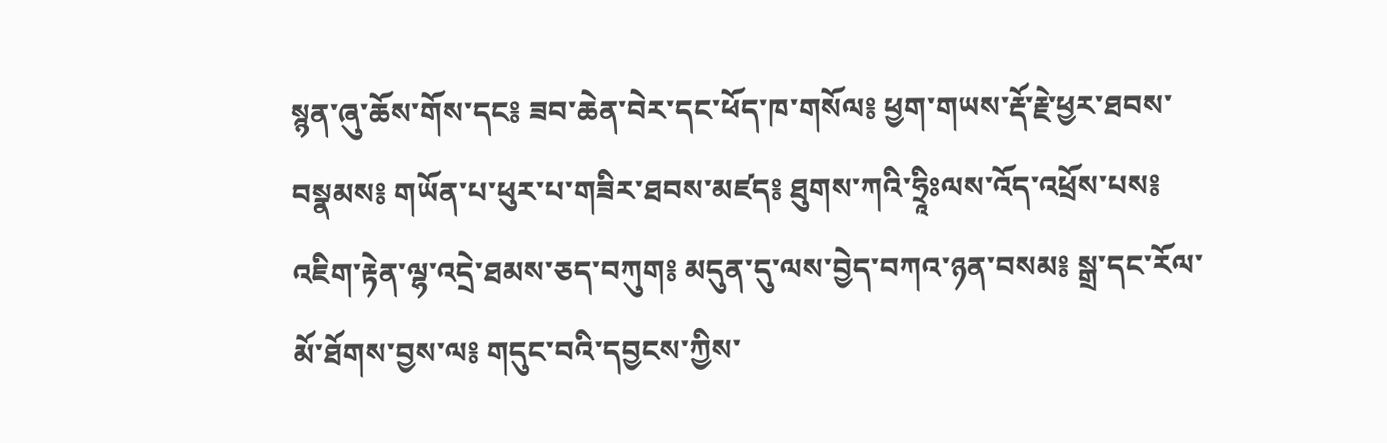སྙན་ཞུ་ཆོས་གོས་དང༔ ཟབ་ཆེན་བེར་དང་ཕོད་ཁ་གསོལ༔ ཕྱག་གཡས་རྡོ་རྗེ་ཕྱར་ཐབས་བསྣམས༔ གཡོན་པ་ཕུར་པ་གཟིར་ཐབས་མཛད༔ ཐུགས་ཀའི་ཧྲཱིཿལས་འོད་འཕྲོས་པས༔ འཇིག་རྟེན་ལྷ་འདྲེ་ཐམས་ཅད་བཀུག༔ མདུན་དུ་ལས་བྱེད་བཀའ་ཉན་བསམ༔ སྒྲ་དང་རོལ་མོ་ཐོགས་བྱས་ལ༔ གདུང་བའི་དབྱངས་ཀྱིས་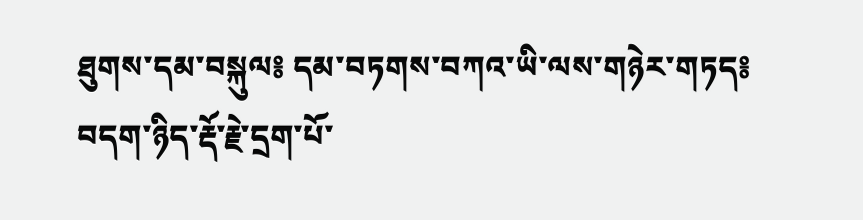ཐུགས་དམ་བསྐུལ༔ དམ་བཏགས་བཀའ་ཡི་ལས་གཉེར་གཏད༔ བདག་ཉིད་རྡོ་རྗེ་དྲག་པོ་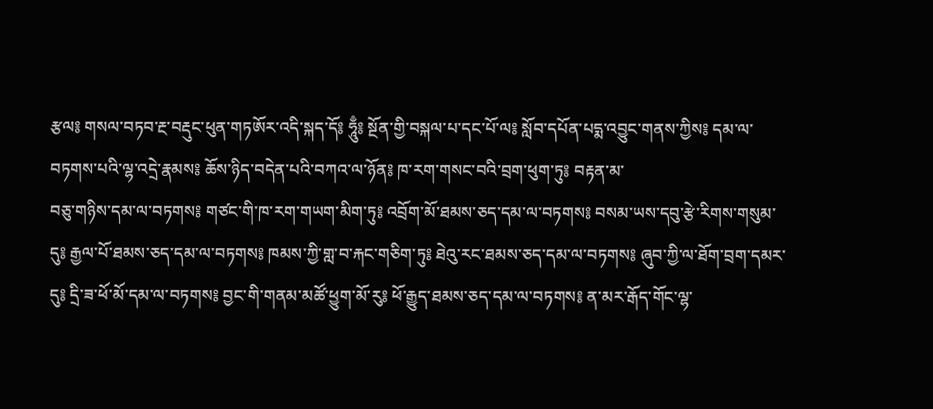རྩལ༔ གསལ་བཏབ་རྔ་བརྡུང་ཕུན་གཏཨོར་འདི་སྐད་དོ༔ ཧཱུྃ༔ སྔོན་གྱི་བསྐལ་པ་དང་པོ་ལ༔ སློབ་དཔོན་པདྨ་འབྱུང་གནས་ཀྱིས༔ དམ་ལ་བཏགས་པའི་ལྷ་འདྲེ་རྣམས༔ ཆོས་ཉིད་བདེན་པའི་བཀའ་ལ་ཉོན༔ ཁ་རག་གསང་བའི་བྲག་ཕུག་ཏུ༔ བརྟན་མ་
བཅུ་གཉིས་དམ་ལ་བཏགས༔ གཙང་གི་ཁ་རག་གཡག་མིག་ཏུ༔ འབྲོག་མོ་ཐམས་ཅད་དམ་ལ་བཏགས༔ བསམ་ཡས་དབུ་རྩེ་རིགས་གསུམ་དུ༔ རྒྱལ་པོ་ཐམས་ཅད་དམ་ལ་བཏགས༔ ཁམས་ཀྱི་གླ་བ་རྐང་གཅིག་ཏུ༔ ཐེའུ་རང་ཐམས་ཅད་དམ་ལ་བཏགས༔ ཞུབ་ཀྱི་ལ་ཐོག་བྲག་དམར་དུ༔ དྲི་ཟ་ཕོ་མོ་དམ་ལ་བཏགས༔ བྱང་གི་གནམ་མཚོ་ཕྱུག་མོ་རུ༔ ཕོ་རྒྱུད་ཐམས་ཅད་དམ་ལ་བཏགས༔ ན་མར་རྒོད་གོང་ལྷ་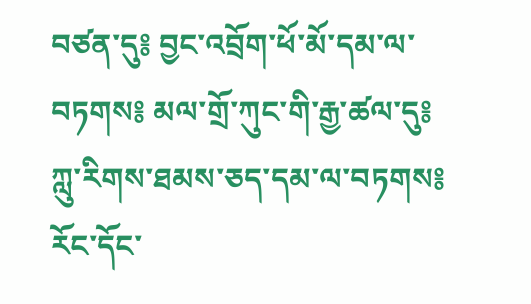བཙན་དུ༔ བྱང་འབྲོག་ཕོ་མོ་དམ་ལ་བཏགས༔ མལ་གྲོ་ཀུང་གི་རྒྱ་ཚལ་དུ༔ ཀླུ་རིགས་ཐམས་ཅད་དམ་ལ་བཏགས༔ རོང་དོང་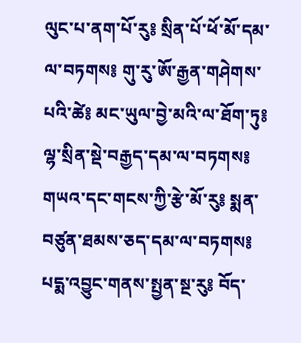ལུང་པ་ནག་པོ་རུ༔ སྲིན་པོ་ཕོ་མོ་དམ་ལ་བཏགས༔ གུ་རུ་ཨོ་རྒྱན་གཤེགས་པའི་ཚེ༔ མང་ཡུལ་བྱེ་མའི་ལ་ཐོག་ཏུ༔ ལྷ་སྲིན་སྡེ་བརྒྱད་དམ་ལ་བཏགས༔ གཡའ་དང་གངས་ཀྱི་རྩེ་མོ་རུ༔ སྨན་བཙུན་ཐམས་ཅད་དམ་ལ་བཏགས༔ པདྨ་འབྱུང་གནས་སྤྱན་སྔ་རུ༔ བོད་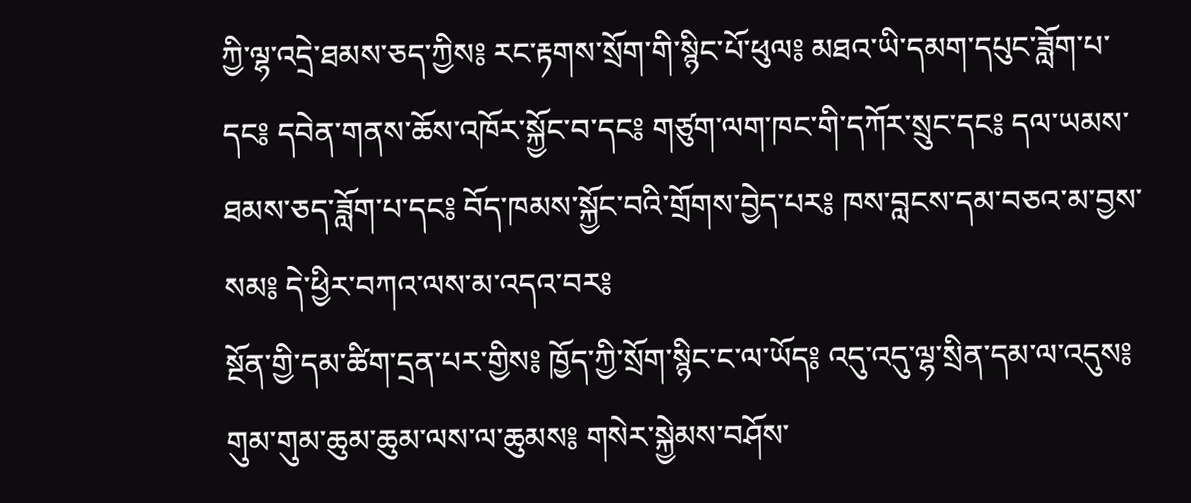ཀྱི་ལྷ་འདྲེ་ཐམས་ཅད་ཀྱིས༔ རང་རྟགས་སྲོག་གི་སྙིང་པོ་ཕུལ༔ མཐའ་ཡི་དམག་དཔུང་ཟློག་པ་དང༔ དབེན་གནས་ཆོས་འཁོར་སྐྱོང་བ་དང༔ གཙུག་ལག་ཁང་གི་དཀོར་སྲུང་དང༔ དལ་ཡམས་ཐམས་ཅད་ཟློག་པ་དང༔ བོད་ཁམས་སྐྱོང་བའི་གྲོགས་བྱེད་པར༔ ཁས་བླངས་དམ་བཅའ་མ་བྱས་སམ༔ དེ་ཕྱིར་བཀའ་ལས་མ་འདའ་བར༔
སྔོན་གྱི་དམ་ཚིག་དྲན་པར་གྱིས༔ ཁྱོད་ཀྱི་སྲོག་སྙིང་ང་ལ་ཡོད༔ འདུ་འདུ་ལྷ་སྲིན་དམ་ལ་འདུས༔ གུམ་གུམ་ཆུམ་ཆུམ་ལས་ལ་ཆུམས༔ གསེར་སྐྱེམས་བཤོས་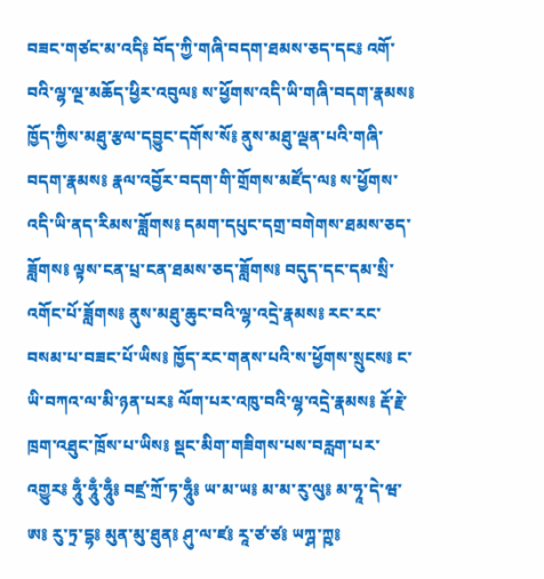བཟང་གཙང་མ་འདི༔ བོད་ཀྱི་གཞི་བདག་ཐམས་ཅད་དང༔ འགོ་བའི་ལྷ་ལྔ་མཆོད་ཕྱིར་འབུལ༔ ས་ཕྱོགས་འདི་ཡི་གཞི་བདག་རྣམས༔ ཁྱོད་ཀྱིས་མཐུ་རྩལ་དབྱུང་དགོས་སོ༔ ནུས་མཐུ་ལྡན་པའི་གཞི་བདག་རྣམས༔ རྣལ་འབྱོར་བདག་གི་གྲོགས་མཛོད་ལ༔ ས་ཕྱོགས་འདི་ཡི་ནད་རིམས་ཟློགས༔ དམག་དཔུང་དགྲ་བགེགས་ཐམས་ཅད་ཟློགས༔ ལྟས་ངན་པྲ་ངན་ཐམས་ཅད་ཟློགས༔ བདུད་དང་དམ་སྲི་འགོང་པོ་ཟློགས༔ ནུས་མཐུ་ཆུང་བའི་ལྷ་འདྲེ་རྣམས༔ རང་རང་བསམ་པ་བཟང་པོ་ཡིས༔ ཁྱོད་རང་གནས་པའི་ས་ཕྱོགས་སྲུངས༔ ང་ཡི་བཀའ་ལ་མི་ཉན་པར༔ ལོག་པར་འཁུ་བའི་ལྷ་འདྲེ་རྣམས༔ རྡོ་རྗེ་ཁྲག་འཐུང་ཁྲོས་པ་ཡིས༔ སྡང་མིག་གཟིགས་པས་བརླག་པར་འགྱུར༔ ཧཱུྃ་ཧཱུྃ་ཧཱུྃ༔ བཛྲ་ཀྲོ་ཏ་ཧཱུྃ༔ ཡ་མ་ཡ༔ མ་མ་རུ་ལུ༔ མ་ཧཱ་དེ་ཝ་ཨ༔ རུ་ཏྲ་དྷ༔ མུན་མུ་ཐུན༔ ཤུ་ལ་ཛ༔ རཱ་ཙ་ཙ༔ ཡཀྴ་ཀྵ༔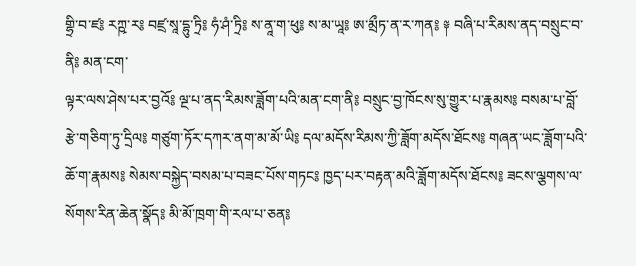གྷྲི་བ་ཛ༔ རཀྵ་ར༔ བཛྲ་སཱ་དྷུ་ཏྲི༔ ཧཾ་ཤཾ་ཏྲི༔ ས་ནཱ་ག་ཕུ༔ ས་མ་ཡཱ༔ ཨ་མྲྀཏ་ན་ར་ཀན༔ ༈ བཞི་པ་རིམས་ནད་བསྲུང་བ་ནི༔ མན་ངག་
ལྟར་ལས་ཤེས་པར་བྱའོ༔ ལྔ་པ་ནད་རིམས་ཟློག་པའི་མན་ངག་ནི༔ བསྲུང་བྱ་ཁོངས་སུ་གྱུར་པ་རྣམས༔ བསམ་པ་བློ་རྩེ་གཅིག་ཏུ་དྲིལ༔ གཙུག་ཏོར་དཀར་ནག་མ་མོ་ཡི༔ དལ་མདོས་རིམས་ཀྱི་ཟློག་མདོས་ཐོངས༔ གཞན་ཡང་ཟློག་པའི་ཆོ་ག་རྣམས༔ སེམས་བསྐྱེད་བསམ་པ་བཟང་པོས་གཏང༔ ཁྱད་པར་བརྟན་མའི་ཟློག་མདོས་ཐོངས༔ ཟངས་ལྕགས་ལ་སོགས་རིན་ཆེན་སྣོད༔ མི་མོ་ཁྲག་གི་རལ་པ་ཅན༔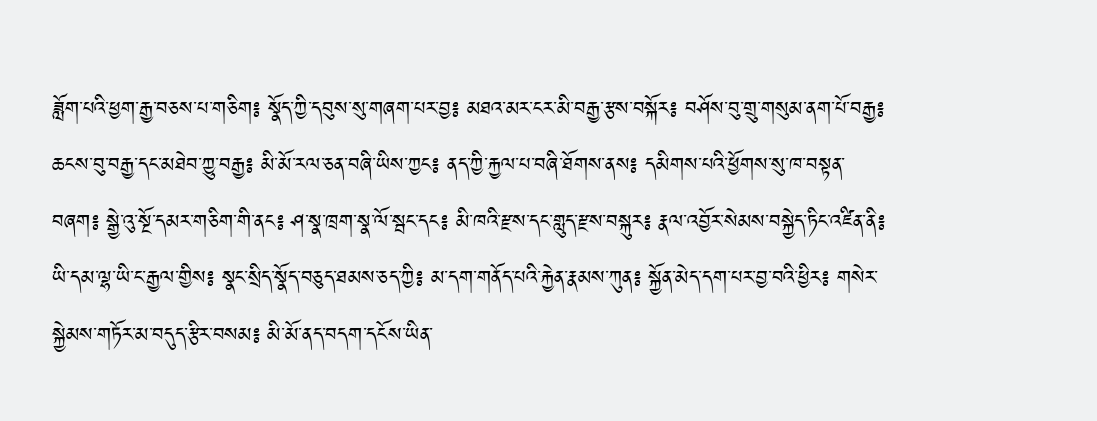ཟློག་པའི་ཕྱག་རྒྱ་བཅས་པ་གཅིག༔ སྣོད་ཀྱི་དབུས་སུ་གཞག་པར་བྱ༔ མཐའ་མར་ངར་མི་བརྒྱ་རྩས་བསྐོར༔ བཤོས་བུ་གྲུ་གསུམ་ནག་པོ་བརྒྱ༔ ཆངས་བུ་བརྒྱ་དང་མཐེབ་ཀྱུ་བརྒྱ༔ མི་མོ་རལ་ཅན་བཞི་ཡིས་ཀྱང༔ ནད་ཀྱི་རྐྱལ་པ་བཞི་ཐོགས་ནས༔ དམིགས་པའི་ཕྱོགས་སུ་ཁ་བསྟན་བཞག༔ སྒྱེ་འུ་སྔོ་དམར་གཅིག་གི་ནང༔ ཤ་སྣ་ཁྲག་སྣ་ལོ་སྦང་དང༔ མི་ཁའི་རྫས་དང་གླུད་རྫས་བསྐུར༔ རྣལ་འབྱོར་སེམས་བསྐྱེད་ཏིང་འཛིན་ནི༔ ཡི་དམ་ལྷ་ཡི་ང་རྒྱལ་གྱིས༔ སྣང་སྲིད་སྣོད་བཅུད་ཐམས་ཅད་ཀྱི༔ མ་དག་གནོད་པའི་རྐྱེན་རྣམས་ཀུན༔ སྐྱོན་མེད་དག་པར་བྱ་བའི་ཕྱིར༔ གསེར་སྐྱེམས་གཏོར་མ་བདུད་རྩིར་བསམ༔ མི་མོ་ནད་བདག་དངོས་ཡིན་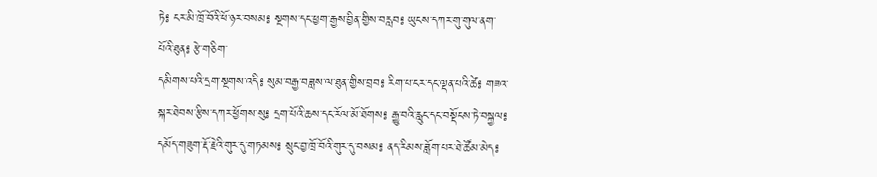ཏེ༔ ངར་མི་ཁྲོ་བོའི་ཕོ་ཉར་བསམ༔ སྔགས་དང་ཕྱག་རྒྱས་བྱིན་གྱིས་བརླབ༔ ཡུངས་དཀར་གུ་གུལ་ནག་པོའི་ཐུན༔ རྩེ་གཅིག་
དམིགས་པའི་དྲག་སྔགས་འདི༔ སུམ་བརྒྱ་བཟླས་ལ་ཐུན་གྱིས་བྲབ༔ རིག་པ་ངར་དང་ལྡན་པའི་ཚེ༔ གཟའ་སྐར་ཐེབས་རྩིས་དཀར་ཕྱོགས་སུ༔ དྲག་པོའི་ཆས་དང་རོལ་མོ་ཐོགས༔ རྒྱུ་བའི་རླུང་དང་བསྡོངས་ཏེ་བསྐྱལ༔ དམོད་གཟུག་རྡོ་རྗེའི་གུར་དུ་གཏམས༔ སྲུང་བྱ་ཁྲོ་བོའི་གུར་དུ་བསམ༔ ནད་རིམས་ཟློག་པར་ཐེ་ཚོམ་མེད༔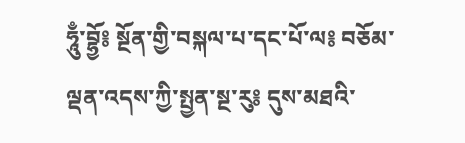ཧཱུྃ་བྷྱོ༔ སྔོན་གྱི་བསྐལ་པ་དང་པོ་ལ༔ བཅོམ་ལྡན་འདས་ཀྱི་སྤྱན་སྔ་རུ༔ དུས་མཐའི་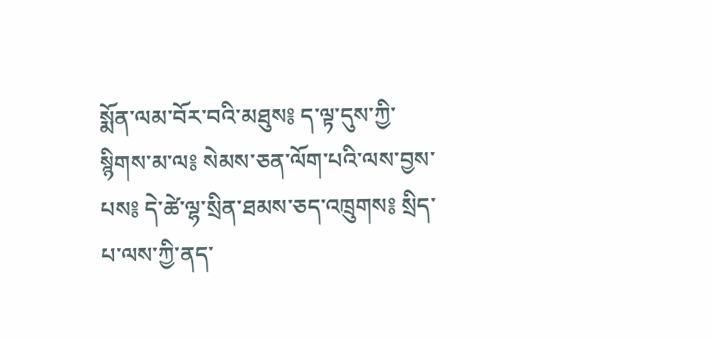སྨོན་ལམ་བོར་བའི་མཐུས༔ ད་ལྟ་དུས་ཀྱི་སྙིགས་མ་ལ༔ སེམས་ཅན་ལོག་པའི་ལས་བྱས་པས༔ དེ་ཚེ་ལྷ་སྲིན་ཐམས་ཅད་འཁྲུགས༔ སྲིད་པ་ལས་ཀྱི་ནད་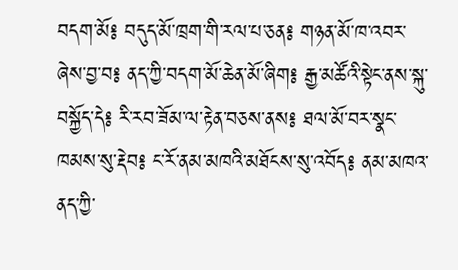བདག་མོ༔ བདུད་མོ་ཁྲག་གི་རལ་པ་ཅན༔ གཉན་མོ་ཁ་འབར་ཞེས་བྱ་བ༔ ནད་ཀྱི་བདག་མོ་ཆེན་མོ་ཞིག༔ རྒྱ་མཚོའི་སྟེང་ནས་སྐུ་བསྐྱོད་དེ༔ རི་རབ་ཟོམ་ལ་རྟེན་བཅས་ནས༔ ཐལ་མོ་བར་སྣང་ཁམས་སུ་རྡེབ༔ ང་རོ་ནམ་མཁའི་མཐོངས་སུ་འབོད༔ ནམ་མཁའ་ནད་ཀྱི་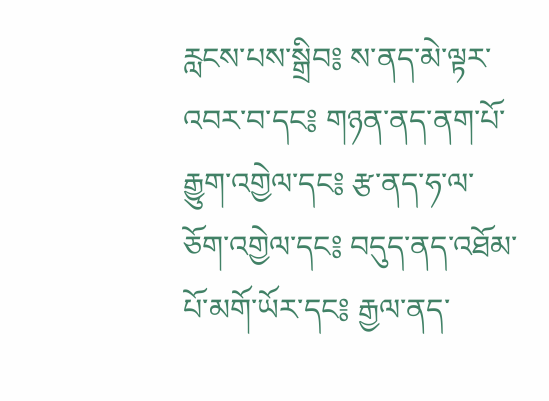རླངས་པས་སྒྲིབ༔ ས་ནད་མེ་ལྟར་འབར་བ་དང༔ གཉན་ནད་ནག་པོ་རྒྱུག་འགྱེལ་དང༔ རྩ་ནད་ཧ་ལ་ཅོག་འགྱེལ་དང༔ བདུད་ནད་འཐོམ་པོ་མགོ་ཡོར་དང༔ རྒྱལ་ནད་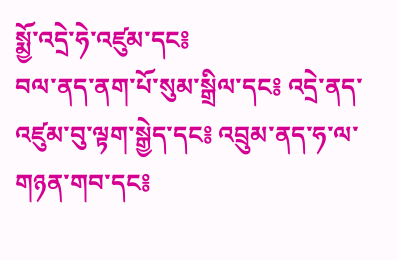སྨྱོ་འདྲེ་ཧེ་འཛུམ་དང༔
བལ་ནད་ནག་པོ་སུམ་སྒྲིལ་དང༔ འདྲེ་ནད་འཛུམ་བུ་ལྟག་སྒྱེད་དང༔ འབྲུམ་ནད་ཧ་ལ་གཉན་གབ་དང༔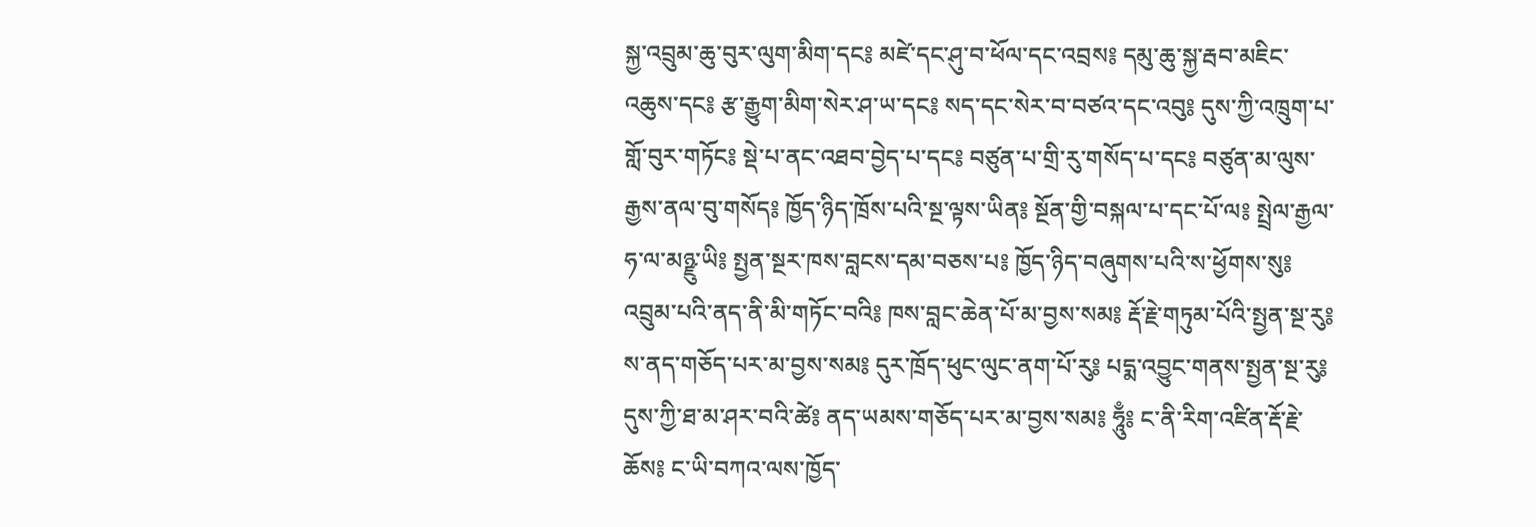སྐྱ་འབྲུམ་ཆུ་བུར་ལུག་མིག་དང༔ མཛེ་དང་ཤུ་བ་ཕོལ་དང་འབྲས༔ དམུ་ཆུ་སྐྱ་རྦབ་མཇིང་འཆུས་དང༔ རྩ་རྒྱུག་མིག་སེར་ཤ་ཡ་དང༔ སད་དང་སེར་བ་བཙའ་དང་འབུ༔ དུས་ཀྱི་འཁྲུག་པ་གློ་བུར་གཏོང༔ སྡེ་པ་ནང་འཐབ་བྱེད་པ་དང༔ བཙུན་པ་གྲི་རུ་གསོད་པ་དང༔ བཙུན་མ་ལུས་རྒྱས་ནལ་བུ་གསོད༔ ཁྱོད་ཉིད་ཁྲོས་པའི་སྔ་ལྟས་ཡིན༔ སྔོན་གྱི་བསྐལ་པ་དང་པོ་ལ༔ སྤྲེལ་རྒྱལ་ཧ་ལ་མཉྫུ་ཡི༔ སྤྱན་སྔར་ཁས་བླངས་དམ་བཅས་པ༔ ཁྱོད་ཉིད་བཞུགས་པའི་ས་ཕྱོགས་སུ༔ འབྲུམ་པའི་ནད་ནི་མི་གཏོང་བའི༔ ཁས་བླང་ཆེན་པོ་མ་བྱས་སམ༔ རྡོ་རྗེ་གཏུམ་པོའི་སྤྱན་སྔ་རུ༔ ས་ནད་གཅོད་པར་མ་བྱས་སམ༔ དུར་ཁྲོད་ཕུང་ལུང་ནག་པོ་རུ༔ པདྨ་འབྱུང་གནས་སྤྱན་སྔ་རུ༔ དུས་ཀྱི་ཐ་མ་ཤར་བའི་ཚེ༔ ནད་ཡམས་གཅོད་པར་མ་བྱས་སམ༔ ཧཱུྃ༔ ང་ནི་རིག་འཛིན་རྡོ་རྗེ་ཆོས༔ ང་ཡི་བཀའ་ལས་ཁྱོད་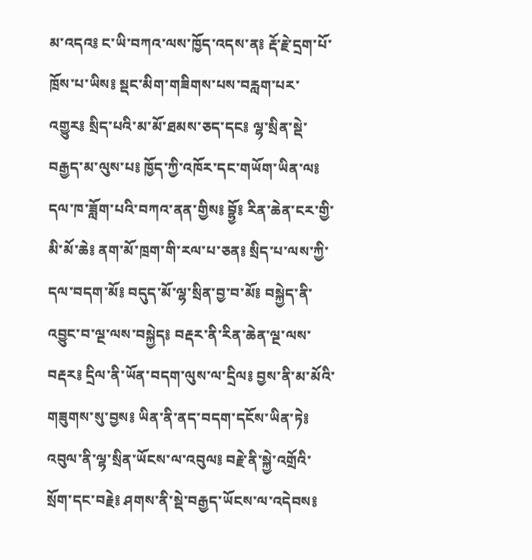མ་འདའ༔ ང་ཡི་བཀའ་ལས་ཁྱོད་འདས་ན༔ རྡོ་རྗེ་དྲག་པོ་ཁྲོས་པ་ཡིས༔ སྡང་མིག་གཟིགས་པས་བརླག་པར་
འགྱུར༔ སྲིད་པའི་མ་མོ་ཐམས་ཅད་དང༔ ལྷ་སྲིན་སྡེ་བརྒྱད་མ་ལུས་པ༔ ཁྱོད་ཀྱི་འཁོར་དང་གཡོག་ཡིན་ལ༔ དལ་ཁ་ཟློག་པའི་བཀའ་ནན་གྱིས༔ བྷྱོ༔ རིན་ཆེན་ངར་གྱི་མི་མོ་ཆེ༔ ནག་མོ་ཁྲག་གི་རལ་པ་ཅན༔ སྲིད་པ་ལས་ཀྱི་དལ་བདག་མོ༔ བདུད་མོ་ལྷ་སྲིན་བྱ་བ་མོ༔ བསྐྱེད་ནི་འབྱུང་བ་ལྔ་ལས་བསྐྱེད༔ བརྡར་ནི་རིན་ཆེན་ལྔ་ལས་བརྡར༔ དྲིལ་ནི་ཡོན་བདག་ལུས་ལ་དྲིལ༔ བྱས་ནི་མ་མོའི་གཟུགས་སུ་བྱས༔ ཡིན་ནི་ནད་བདག་དངོས་ཡིན་ཏེ༔ འབུལ་ནི་ལྷ་སྲིན་ཡོངས་ལ་འབུལ༔ བརྗེ་ནི་སྐྱེ་འགྲོའི་སྲོག་དང་བརྗེ༔ ཤགས་ནི་སྡེ་བརྒྱད་ཡོངས་ལ་འདེབས༔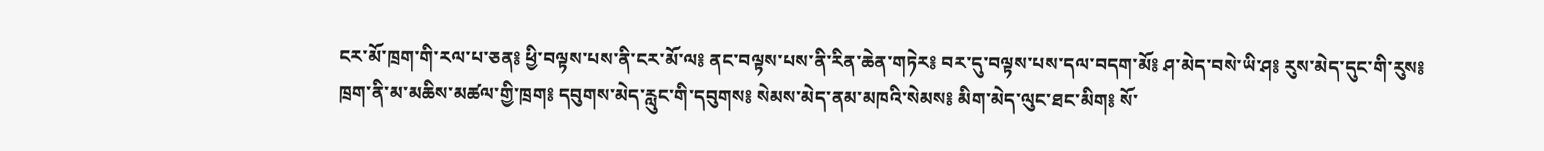ངར་མོ་ཁྲག་གི་རལ་པ་ཅན༔ ཕྱི་བལྟས་པས་ནི་ངར་མོ་ལ༔ ནང་བལྟས་པས་ནི་རིན་ཆེན་གཏེར༔ བར་དུ་བལྟས་པས་དལ་བདག་མོ༔ ཤ་མེད་བསེ་ཡི་ཤ༔ རུས་མེད་དུང་གི་རུས༔ ཁྲག་ནི་མ་མཆིས་མཚལ་གྱི་ཁྲག༔ དབུགས་མེད་རླུང་གི་དབུགས༔ སེམས་མེད་ནམ་མཁའི་སེམས༔ མིག་མེད་ལུང་ཐང་མིག༔ སོ་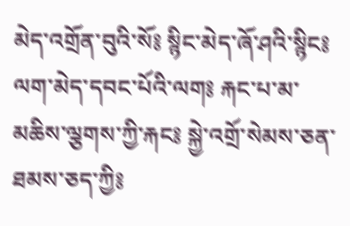མེད་འགྲོན་བུའི་སོ༔ སྙིང་མེད་ཞོ་ཤའི་སྙིང༔ ལག་མེད་དབང་པོའི་ལག༔ རྐང་པ་མ་མཆིས་ལྕགས་ཀྱི་རྐང༔ སྐྱེ་འགྲོ་སེམས་ཅན་
ཐམས་ཅད་ཀྱི༔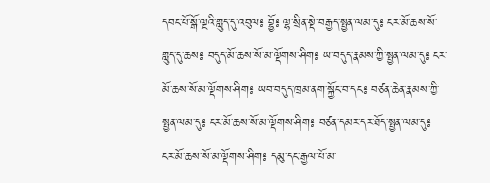དབང་པོ་སྒོ་ལྔའི་གླུད་དུ་འབུལ༔ བྷྱོ༔ ལྷ་སྲིན་སྡེ་བརྒྱད་སྤྱན་ལམ་དུ༔ ངར་མོ་ཆས་སོ་གླུད་དུ་ཆས༔ བདུད་མོ་ཆས་སོ་མ་ལྡོགས་ཤིག༔ ཡ་བདུད་རྣམས་ཀྱི་སྤྱན་ལམ་དུ༔ ངར་མོ་ཆས་སོ་མ་ལྡོགས་ཤིག༔ ཡབ་བདུད་ཁྲམ་ནག་སྐྱོང་བ་དང༔ བཙན་ཆེན་རྣམས་ཀྱི་སྤྱན་ལམ་དུ༔ ངར་མོ་ཆས་སོ་མ་ལྡོགས་ཤིག༔ བཙན་དམར་དར་ཐོད་སྤྱན་ལམ་དུ༔ ངར་མོ་ཆས་སོ་མ་ལྡོགས་ཤིག༔ དམུ་དང་རྒྱལ་པོ་མ་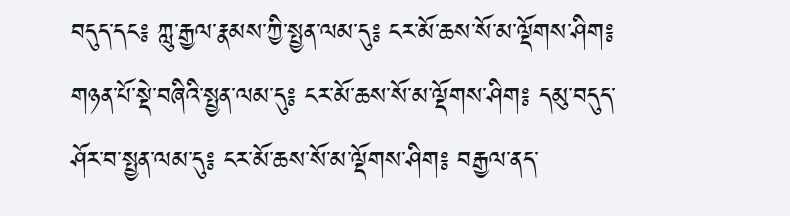བདུད་དང༔ ཀླུ་རྒྱལ་རྣམས་ཀྱི་སྤྱན་ལམ་དུ༔ ངར་མོ་ཆས་སོ་མ་ལྡོགས་ཤིག༔ གཉན་པོ་སྡེ་བཞིའི་སྤྱན་ལམ་དུ༔ ངར་མོ་ཆས་སོ་མ་ལྡོགས་ཤིག༔ དམུ་བདུད་ཤོར་བ་སྤྱན་ལམ་དུ༔ ངར་མོ་ཆས་སོ་མ་ལྡོགས་ཤིག༔ བརྒྱལ་ནད་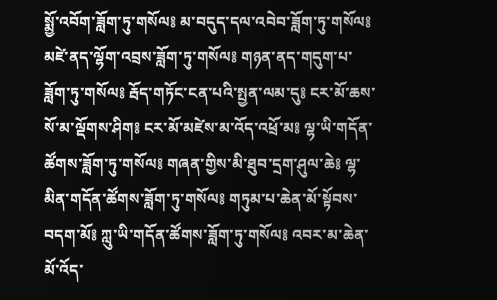སྨྱོ་འབོག་ཟློག་ཏུ་གསོལ༔ མ་བདུད་དལ་འབེབ་ཟློག་ཏུ་གསོལ༔ མཛེ་ནད་ལྷོག་འབྲས་ཟློག་ཏུ་གསོལ༔ གཉན་ནད་གདུག་པ་ཟློག་ཏུ་གསོལ༔ རྦོད་གཏོང་ངན་པའི་སྤྱན་ལམ་དུ༔ ངར་མོ་ཆས་སོ་མ་ལྡོགས་ཤིག༔ ངར་མོ་མཛེས་མ་འོད་འཕྲོ་མ༔ ལྷ་ཡི་གདོན་ཚོགས་ཟློག་ཏུ་གསོལ༔ གཞན་གྱིས་མི་ཐུབ་དྲག་ཤུལ་ཆེ༔ ལྷ་མིན་གདོན་ཚོགས་ཟློག་ཏུ་གསོལ༔ གཏུམ་པ་ཆེན་མོ་སྟོབས་བདག་མོ༔ ཀླུ་ཡི་གདོན་ཚོགས་ཟློག་ཏུ་གསོལ༔ འབར་མ་ཆེན་མོ་འོད་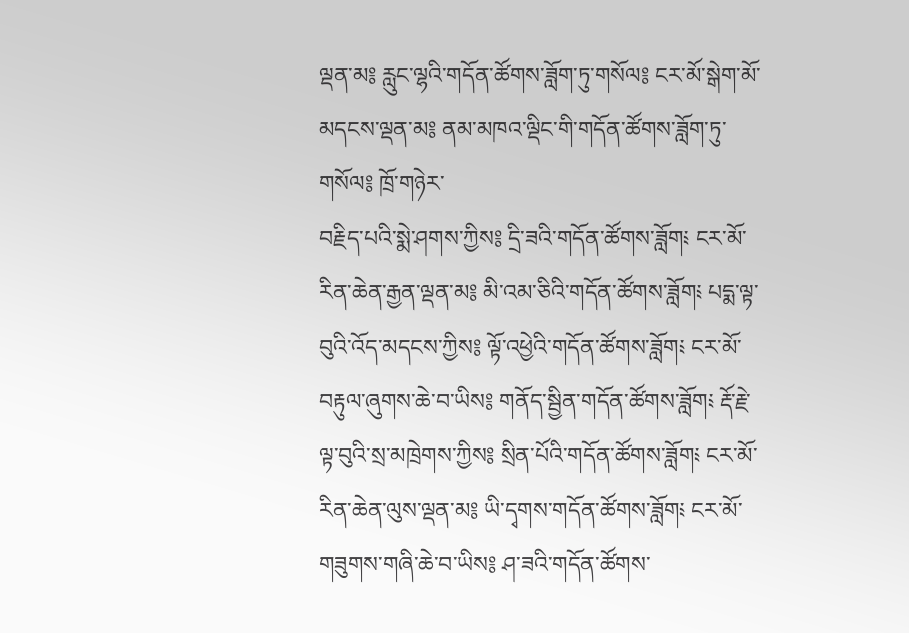ལྡན་མ༔ རླུང་ལྷའི་གདོན་ཚོགས་ཟློག་ཏུ་གསོལ༔ ངར་མོ་སྒེག་མོ་མདངས་ལྡན་མ༔ ནམ་མཁའ་ལྡིང་གི་གདོན་ཚོགས་ཟློག་ཏུ་གསོལ༔ ཁྲོ་གཉེར་
བརྗིད་པའི་སྨེ་ཤགས་ཀྱིས༔ དྲི་ཟའི་གདོན་ཚོགས་ཟློག༴ ངར་མོ་རིན་ཆེན་རྒྱན་ལྡན་མ༔ མི་འམ་ཅིའི་གདོན་ཚོགས་ཟློག༴ པདྨ་ལྟ་བུའི་འོད་མདངས་ཀྱིས༔ ལྟོ་འཕྱེའི་གདོན་ཚོགས་ཟློག༴ ངར་མོ་བརྟུལ་ཞུགས་ཆེ་བ་ཡིས༔ གནོད་སྦྱིན་གདོན་ཚོགས་ཟློག༴ རྡོ་རྗེ་ལྟ་བུའི་སྲ་མཁྲེགས་ཀྱིས༔ སྲིན་པོའི་གདོན་ཚོགས་ཟློག༴ ངར་མོ་རིན་ཆེན་ལུས་ལྡན་མ༔ ཡི་དྭགས་གདོན་ཚོགས་ཟློག༴ ངར་མོ་གཟུགས་གཞི་ཆེ་བ་ཡིས༔ ཤ་ཟའི་གདོན་ཚོགས་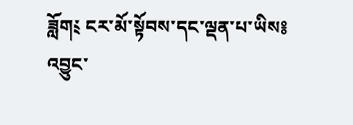ཟློག༴ ངར་མོ་སྟོབས་དང་ལྡན་པ་ཡིས༔ འབྱུང་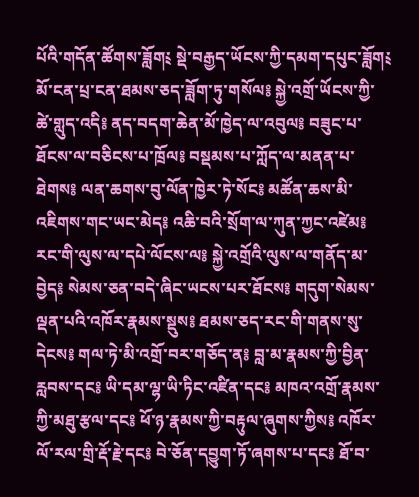པོའི་གདོན་ཚོགས་ཟློག༴ སྡེ་བརྒྱད་ཡོངས་ཀྱི་དམག་དཔུང་ཟློག༴ མོ་ངན་པྲ་ངན་ཐམས་ཅད་ཟློག་ཏུ་གསོལ༔ སྐྱེ་འགྲོ་ཡོངས་ཀྱི་ཚེ་གླུད་འདི༔ ནད་བདག་ཆེན་མོ་ཁྱེད་ལ་འབུལ༔ བཟུང་པ་ཐོངས་ལ་བཅིངས་པ་ཁྲོལ༔ བསྡམས་པ་ཀློད་ལ་མནན་པ་ཐེགས༔ ལན་ཆགས་བུ་ལོན་ཁྱེར་ཏེ་སོང༔ མཚོན་ཆས་མི་འཇིགས་གང་ཡང་མེད༔ འཆི་བའི་སྲོག་ལ་ཀུན་ཀྱང་འཛེམ༔ རང་གི་ལུས་ལ་དཔེ་ལོངས་ལ༔ སྐྱེ་འགྲོའི་ལུས་ལ་གནོད་མ་བྱེད༔ སེམས་ཅན་བདེ་ཞིང་ཡངས་པར་ཐོངས༔ གདུག་སེམས་ལྡན་པའི་འཁོར་རྣམས་སྡུས༔ ཐམས་ཅད་རང་གི་གནས་སུ་དེངས༔ གལ་ཏེ་མི་འགྲོ་བར་གཅོད་ན༔ བླ་མ་རྣམས་ཀྱི་བྱིན་
རླབས་དང༔ ཡི་དམ་ལྷ་ཡི་ཏིང་འཛིན་དང༔ མཁའ་འགྲོ་རྣམས་ཀྱི་མཐུ་རྩལ་དང༔ ཕོ་ཉ་རྣམས་ཀྱི་བརྟུལ་ཞུགས་ཀྱིས༔ འཁོར་ལོ་རལ་གྲི་རྡོ་རྗེ་དང༔ བེ་ཅོན་དབྱུག་ཏོ་ཞགས་པ་དང༔ ཐོ་བ་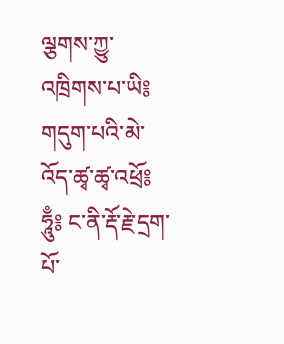ལྕགས་ཀྱུ་འཁྲིགས་པ་ཡི༔ གདུག་པའི་མེ་འོད་ཚྭ་ཚྭ་འཕྲོ༔ ཧཱུྃ༔ ང་ནི་རྡོ་རྗེ་དྲག་པོ་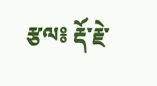རྩལ༔ རྡོ་རྗེ་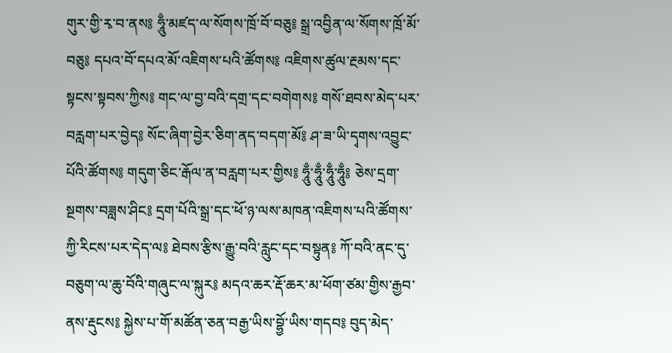གུར་གྱི་རྭ་བ་ནས༔ ཧཱུྃ་མཛད་ལ་སོགས་ཁྲོ་བོ་བཅུ༔ སྒྲ་འབྱིན་ལ་སོགས་ཁྲོ་མོ་བཅུ༔ དཔའ་བོ་དཔའ་མོ་འཇིགས་པའི་ཚོགས༔ འཇིགས་ཚུལ་རྔམས་དང་སྟངས་སྟབས་ཀྱིས༔ གང་ལ་བྱ་བའི་དགྲ་དང་བགེགས༔ གསོ་ཐབས་མེད་པར་བརླག་པར་བྱེད༔ སོང་ཞིག་བྱེར་ཅིག་ནད་བདག་མོ༔ ཤ་ཟ་ཡི་དྭགས་འབྱུང་པོའི་ཚོགས༔ གདུག་ཅིང་རྒོལ་ན་བརླག་པར་གྱིས༔ ཧཱུྃ་ཧཱུྃ་ཧཱུྃ་ཧཱུྃ༔ ཅེས་དྲག་སྔགས་བཟླས་ཤིང༔ དྲག་པོའི་སྒྲ་དང་ཕོ་ཉ་ལས་མཁན་འཇིགས་པའི་ཚོགས་ཀྱི་རིངས་པར་དེད་ལ༔ ཐེབས་རྩིས་རྒྱུ་བའི་རླུང་དང་བསྟུན༔ ཀོ་བའི་ནང་དུ་བཅུག་ལ་ཆུ་བོའི་གཞུང་ལ་སྐུར༔ མདའ་ཆར་རྡོ་ཆར་མ་ཕོག་ཙམ་གྱིས་རྒྱབ་ནས་རྡུངས༔ སྐྱེས་པ་གོ་མཚོན་ཅན་བརྒྱ་ཡིས་བྷྱོ་ཡིས་གདབ༔ བུད་མེད་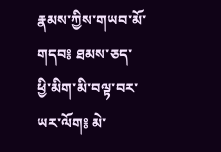རྣམས་ཀྱིས་གཡབ་མོ་གདབ༔ ཐམས་ཅད་
ཕྱི་མིག་མི་བལྟ་བར་ཡར་ལོག༔ མེ་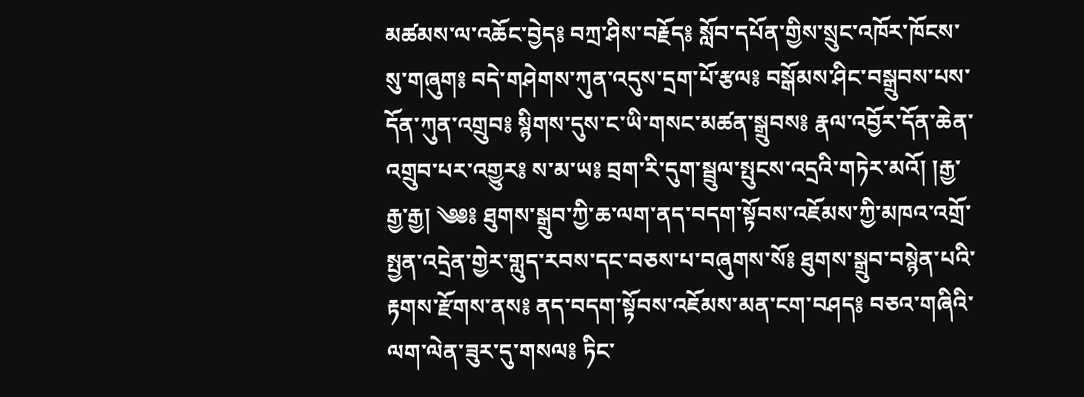མཚམས་ལ་འཆོང་བྱེད༔ བཀྲ་ཤིས་བརྗོད༔ སློབ་དཔོན་གྱིས་སྲུང་འཁོར་ཁོངས་སུ་གཞུག༔ བདེ་གཤེགས་ཀུན་འདུས་དྲག་པོ་རྩལ༔ བསྒོམས་ཤིང་བསྒྲུབས་པས་དོན་ཀུན་འགྲུབ༔ སྙིགས་དུས་ང་ཡི་གསང་མཚན་སྒྲུབས༔ རྣལ་འབྱོར་དོན་ཆེན་འགྲུབ་པར་འགྱུར༔ ས་མ་ཡ༔ བྲག་རི་དུག་སྦྲུལ་སྤུངས་འདྲའི་གཏེར་མའོ། །རྒྱ་རྒྱ་རྒྱ། ༄༅༔ ཐུགས་སྒྲུབ་ཀྱི་ཆ་ལག་ནད་བདག་སྟོབས་འཇོམས་ཀྱི་མཁའ་འགྲོ་སྤྱན་འདྲེན་གྱེར་གླུད་རབས་དང་བཅས་པ་བཞུགས་སོ༔ ཐུགས་སྒྲུབ་བསྙེན་པའི་རྟགས་རྫོགས་ནས༔ ནད་བདག་སྟོབས་འཇོམས་མན་ངག་བཤད༔ བཅའ་གཞིའི་ལག་ལེན་ཟུར་དུ་གསལ༔ ཏིང་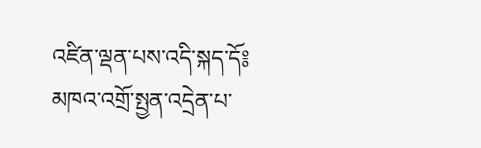འཛིན་ལྡན་པས་འདི་སྐད་དོ༔ མཁའ་འགྲོ་སྤྱན་འདྲེན་པ་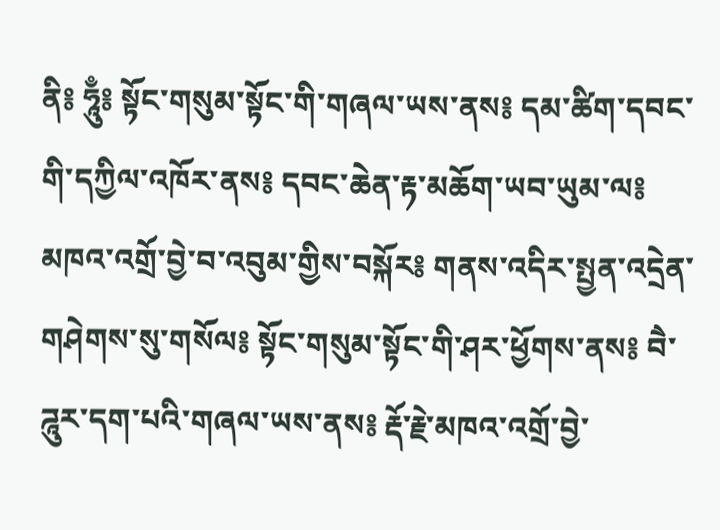ནི༔ ཧཱུྃ༔ སྟོང་གསུམ་སྟོང་གི་གཞལ་ཡས་ནས༔ དམ་ཚིག་དབང་གི་དཀྱིལ་འཁོར་ནས༔ དབང་ཆེན་རྟ་མཆོག་ཡབ་ཡུམ་ལ༔ མཁའ་འགྲོ་བྱེ་བ་འབུམ་གྱིས་བསྐོར༔ གནས་འདིར་སྤྱན་འདྲེན་གཤེགས་སུ་གསོལ༔ སྟོང་གསུམ་སྟོང་གི་ཤར་ཕྱོགས་ནས༔ བཻ་ཌཱུར་དག་པའི་གཞལ་ཡས་ནས༔ རྡོ་རྗེ་མཁའ་འགྲོ་བྱེ་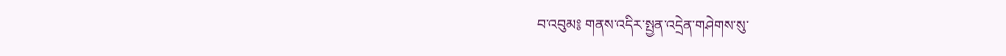བ་འབུམ༔ གནས་འདིར་སྤྱན་འདྲེན་གཤེགས་སུ་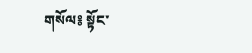གསོལ༔ སྟོང་